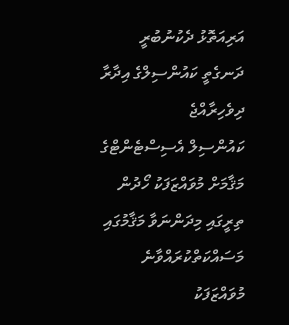އަރިއަތޮޅު ދެކުނުބުރީ ދަނގެތީ ކައުންސިލްގެ އިދާރާ
ދިވެހިރާއްޖެ
ކައުންސިލް އެސިސްޓެންޓްގެ މަޤާމަށް މުވައްޒަފަކު ހޯދުން
ތިރީގައި މިދަންނަވާ މަޤާމުގައި މަސައްކަތްކުރައްވާނެ މުވައްޒަފަކު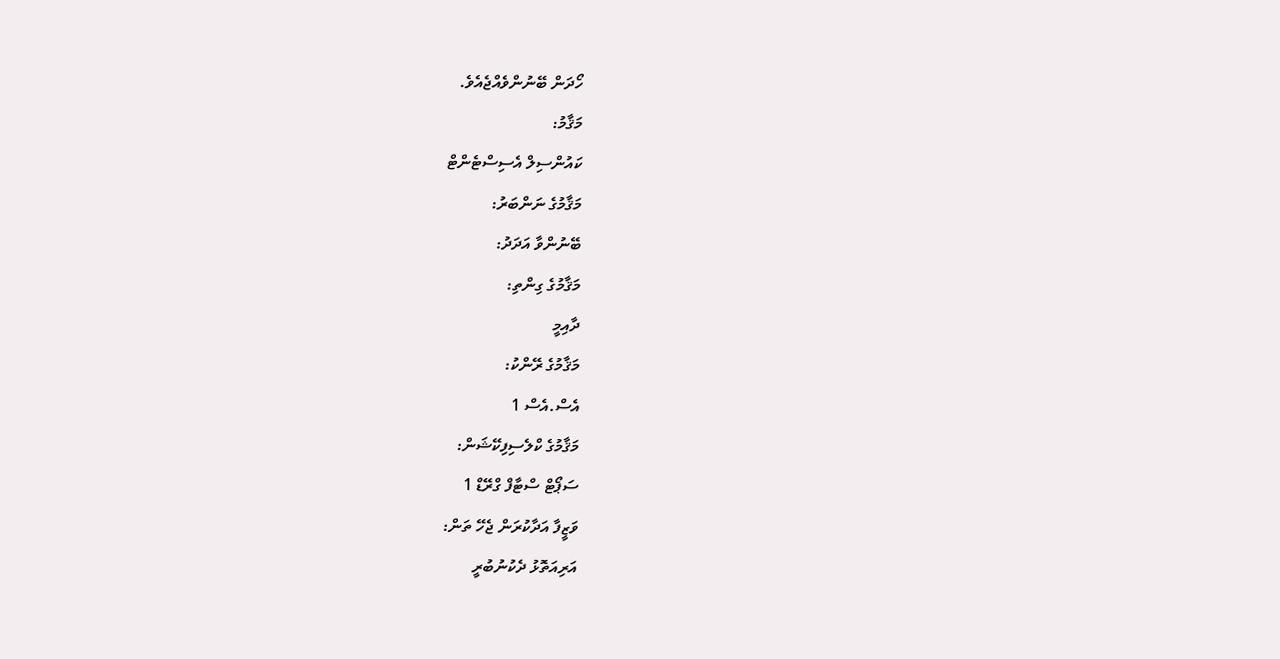ހޯދަން ބޭނުންވެއްޖެއެވެ.
މަޤާމު:
ކައުންސިލް އެސިސްޓެންޓް
މަޤާމުގެ ނަންބަރު:
ބޭނުންވާ އަދަދު:
މަޤާމުގެ ގިންތި:
ދާއިމީ
މަޤާމުގެ ރޭންކު:
އެސް.އެސް 1
މަޤާމުގެ ކްލެސިފިކޭޝަން:
ސަޕޯޓް ސްޓާފް ގްރޭޑް 1
ވަޒީފާ އަދާކުރަން ޖެހޭ ތަން:
އަރިއަތޮޅު ދެކުނުބުރީ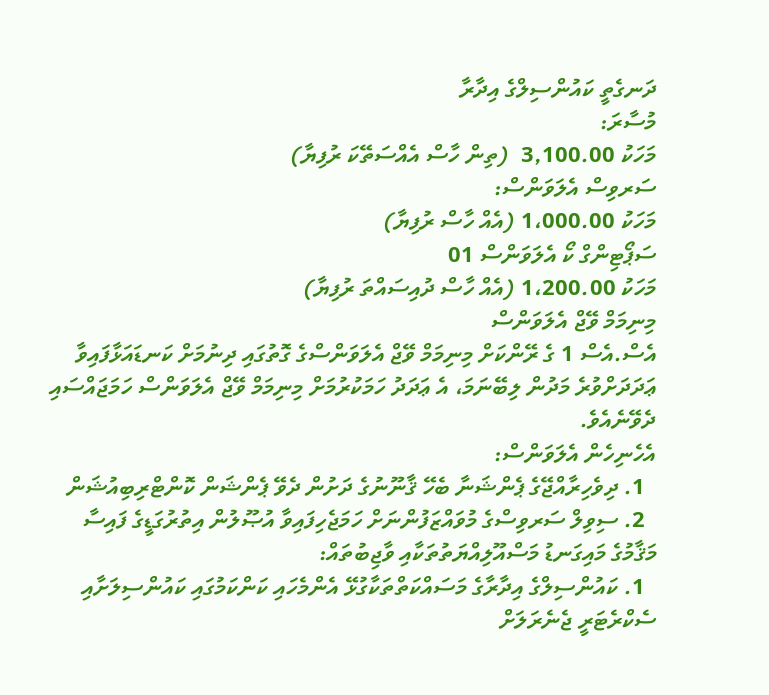ދަނގެތީ ކައުންސިލްގެ އިދާރާ
މުސާރަ:
މަހަކު 3,100.00  (ތިން ހާސް އެއްސަތޭކަ ރުފިޔާ)
ސަރވިސް އެލަވަންސް:
މަހަކު 1،000.00 (އެއް ހާސް ރުފިޔާ)
ސަޕޯޓިންގް ކޯ އެލަވަންސް 01
މަހަކު 1،200.00 (އެއް ހާސް ދުއިސައްތަ ރުފިޔާ)
މިނިމަމް ވޭޖް އެލަވަންސް
އެސް.އެސް 1 ގެ ރޭންކަށް މިނިމަމް ވޭޖް އެލަވަންސްގެ ގޮތުގައި ދިނުމަށް ކަނޑައަޅާފައިވާ ޢަދަދަށްވުރެ މަދުން ލިބޭނަމަ، އެ ޢަދަދު ހަމަކުރުމަށް މިނިމަމް ވޭޖް އެލަވަންސް ހަމަޖައްސައި ދެވޭނެއެވެ.
އެހެނިހެން އެލަވަންސް:
  1. ދިވެހިރާއްޖޭގެ ޕެންޝަނާ ބެހޭ ޤާނޫނުގެ ދަށުން ދެވޭ ޕެންޝަން ކޮންޓްރިބިއުޝަން
  2. ސިވިލް ސަރވިސްގެ މުވައްޒަފުންނަށް ހަމަޖެހިފައިވާ އުޞޫލުން އިތުރުގަޑީގެ ފައިސާ
މަޤާމުގެ މައިގަނޑު މަސްއޫލިއްޔަތުތަކާއި ވާޖިބުތައް:
  1. ކައުންސިލްގެ އިދާރާގެ މަސައްކަތްތަކާގުޅޭ އެންމެހައި ކަންކަމުގައި ކައުންސިލަށާއި ސެކްރެޓަރީ ޖެނެރަލަށް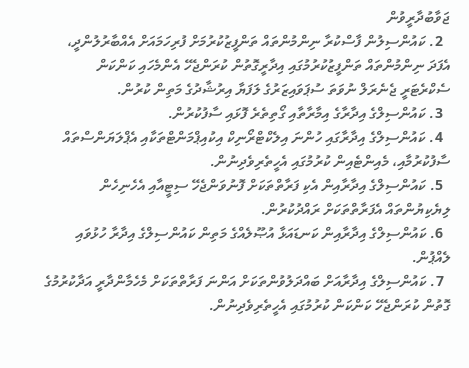ޖަވާބުދާރީވުން
  2. ކައުންސިލުން ފާސްކުރާ ނިންމުންތައް ތަންފީޒުކުރުމަށް ފުރިހަމައަށް އެއްބާރުލުންދީ، އެފަދަ ނިންމުންތައް ތަންފީޒުކުރުމުގައި އިދާރީގޮތުން ކުރަންޖެހޭ އެންމެހައި ކަންކަން ސެކްރެޓަރީ ޖެނެރަލް ނުވަތަ ސުޕަވައިޒަރުގެ ލަފަޔާ އިރުޝާދުގެ މަތިން ކުރުން.
  3. ކައުންސިލްގެ އިދާރާގެ އިމާރާތާއި ގޯތިތެރެ ފޮޅައި ސާފުކުރުން.
  4. ކައުންސިލްގެ އިދާރާގައި ހުންނަ އިލެކްޓްރޯނިކް އިކުއިޕްމަންޓްތަކާއި އެޕްލަޔަންސްތައް ސާފުކުރުމާއި، މެއިންޓެއިން ކުރުމުގައި އެހީތެރިވެދިނުން.
  5. ކައުންސިލްގެ އިދާރާއިން އެކި ފަރާތްތަކަށް ފޮނުވަންޖެހޭ ސިޓީއާއި އެހެނިހެން ލިޔެކިޔުންތައް އެފަރާތްތަކަށް ރައްދުކުރުން.
  6. ކައުންސިލްގެ އިދާރާއިން ކަނޑައަޅާ އުޞޫލެއްގެ މަތިން ކައުންސިލްގެ އިދާރާ ހުޅުވައި ލެއްޕުން.
  7. ކައުންސިލްގެ އިދާރާއަށް ބައްދަލުވުންތަކަށް އަންނަ ފަރާތްތަކަށް މެހެމާންދާރީ އަދާކުރުމުގެ ގޮތުން ކުރަންޖެހޭ ކަންކަން ކުރުމުގައި އެހީތެރިވެދިނުން.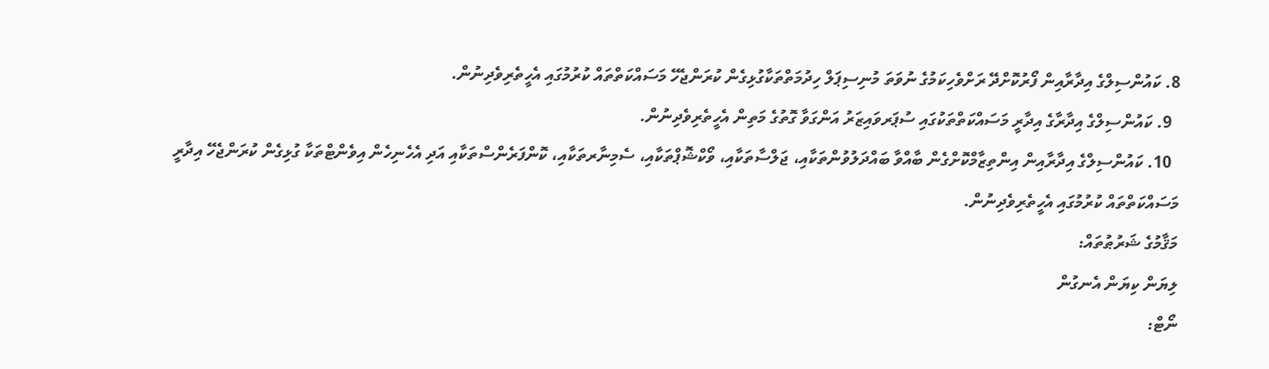8. ކައުންސިލްގެ އިދާރާއިން ފޯރުކޮށްދޭ ރަށްވެހިކަމުގެ ނުވަތަ މުނިސިޕަލް ހިދުމަތްތަކާގުޅިގެން ކުރަންޖެހޭ މަސައްކަތްތައް ކުރުމުގައި އެހީތެރިވެދިނުން.
  9. ކައުންސިލްގެ އިދާރާގެ އިދާރީ މަސައްކަތްތަކުގައި ސުޕަރވައިޒަރު އަންގަވާ ގޮތުގެ މަތިން އެހީތެރިވެދިނުން.
  10. ކައުންސިލްގެ އިދާރާއިން އިންތިޒާމްކޮށްގެން ބާއްވާ ބައްދަލުވުންތަކާއި، ޖަލްސާތަކާއި، ވޯކްޝޮޕްތަކާއި، ސެމިނާރތަކާއި، ކޮންފަރެންސްތަކާއި އަދި އެހެނިހެން އިވެންޓްތަކާ ގުޅިގެން ކުރަންޖެހޭ އިދާރީ މަސައްކަތްތައް ކުރުމުގައި އެހީތެރިވެދިނުން.
މަޤާމުގެ ޝަރުޠުތައް:
ލިޔަން ކިޔަން އެނގުން
ނޯޓް: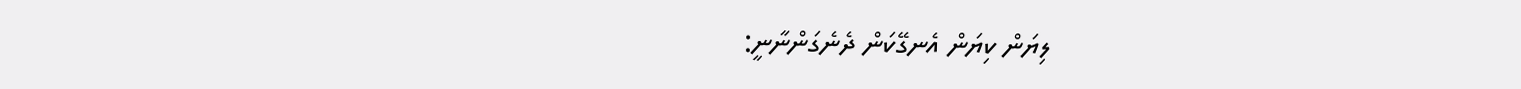ލިޔަން ކިޔަން އެނގޭކަން ދެނެގަންނާނީ: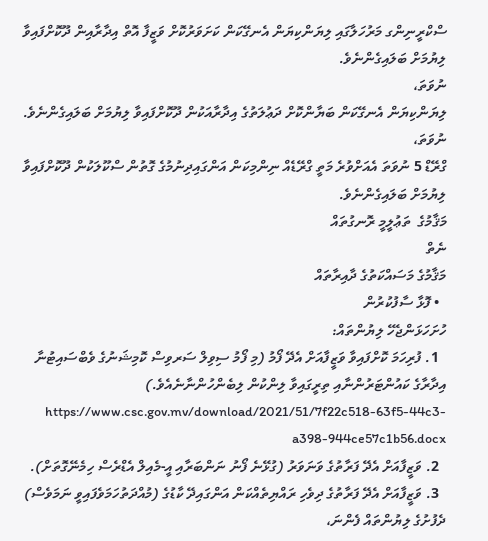ސްކްރީނިންގ މަރުހަލާގައި ލިޔަންކިޔަން އެނގޭކަން ކަށަވަރުކޮށް ވަޒީފާ އޮތް އިދާރާއިން ދޫކޮށްފައިވާ ލިޔުމަށް ބަލައިގެންނެވެ.
ނުވަތަ،
ލިޔަންކިޔަން އެނގޭކަން ބަޔާންކޮށް ދަޢުލަތުގެ އިދާރާއަކުން ދޫކޮށްފައިވާ ލިޔުމަށް ބަލައިގެންނެވެ.
ނުވަތަ،
ގްރޭޑް 5 ނުވަތަ އެއަށްވުރެ މަތީ ގްރޭޑެއް ނިންމިކަން އަންގައިދިނުމުގެ ގޮތުން ސްކޫލަކުން ދޫކޮށްފައިވާ ލިޔުމަށް ބަލައިގެންނެވެ.
މަޤާމުގެ  ތަޢުލީމީ ރޮނގުތައް
ނެތް
މަޤާމުގެ މަސައްކަތުގެ ދާއިރާތައް
  • ފޮޅާ ސާފުކުރުން
ހުށަހަޅަންޖެހޭ ލިޔުންތައް:
  1. ފުރިހަމަ ކޮށްފައިވާ ވަޒީފާއަށް އެދޭ ފޯމު (މި ފޯމު ސިވިލް ސަރވިސް ކޮމިޝަނުގެ ވެބްސައިޓުނާ އިދާރާގެ ކައުންޓަރުންނާއި ތިރީގައިވާ ލިންކުން ލިބެންހުންނާނެއެވެ.) https://www.csc.gov.mv/download/2021/51/7f22c518-63f5-44c3-a398-944ce57c1b56.docx
  2. ވަޒީފާއަށް އެދޭ ފަރާތުގެ ވަނަވަރު (ގުޅޭނެ ފޯނު ނަންބަރާއި އީ-މެއިލް އެޑްރެސް ހިމެނޭގޮތަށް).
  3. ވަޒީފާއަށް އެދޭ ފަރާތުގެ ދިވެހި ރައްޔިތެއްކަން އަންގައިދޭ ކާޑުގެ (މުއްދަތުހަމަވެފައިވީ ނަމަވެސް) ދެފުށުގެ ލިޔުންތައް ފެންނަ،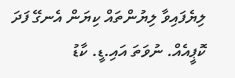ލިޔެފައިވާ ލިޔުންތައް ކިޔަން އެނގޭ ފަދަ ކޮޕީއެއް. ނުވަތަ އައި.ޑީ. ކާޑު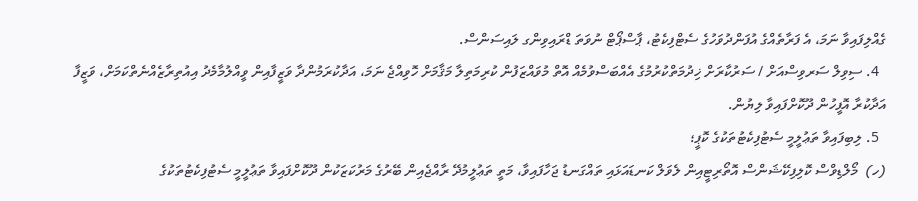ގެއްލިފައިވާ ނަމަ، އެ ފަރާތެއްގެ އުފަންދުވަހުގެ ސެޓްފިކެޓު، ޕާސްޕޯޓް ނުވަތަ ޑްރައިވިންގ ލައިސަންސް.
  4. ސިވިލް ސަރވިސްއަށް / ސަރުކާރަށް ޚިދުމަތްކުރުމުގެ އެއްބަސްވުމެއް އޮތް މުވައްޒަފުން ކުރިމަތިލާ މަޤާމަށް ހޮވިއްޖެ ނަމަ، އަދާކުރަމުންދާ ވަޒީފާއިން ވީއްލުމާމެދު އިއުތިރާޒެއްނެތްކަމަށް، ވަޒީފާ އަދާކުރާ އޮފީހުން ދޫކޮށްފައިވާ ލިޔުން.
  5. ލިބިފައިވާ ތަޢުލީމީ ސެޓުފިކެޓުތަކުގެ ކޮޕީ؛
(ހ)  މޯލްޑިވްސް ކޮލިފިކޭޝަންސް އޮތޯރިޓީއިން ލެވަލް ކަނޑައަޅައި ތައްގަނޑު ޖަހާފައިވާ، މަތީ ތަޢުލީމުދޭ ރާއްޖެއިން ބޭރުގެ މަރުކަޒަކުން ދޫކޮށްފައިވާ ތަޢުލީމީ ސެޓުފިކެޓުތަކުގެ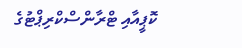ކޮޕީއާއި ޓްރާންސްކްރިޕްޓުގެ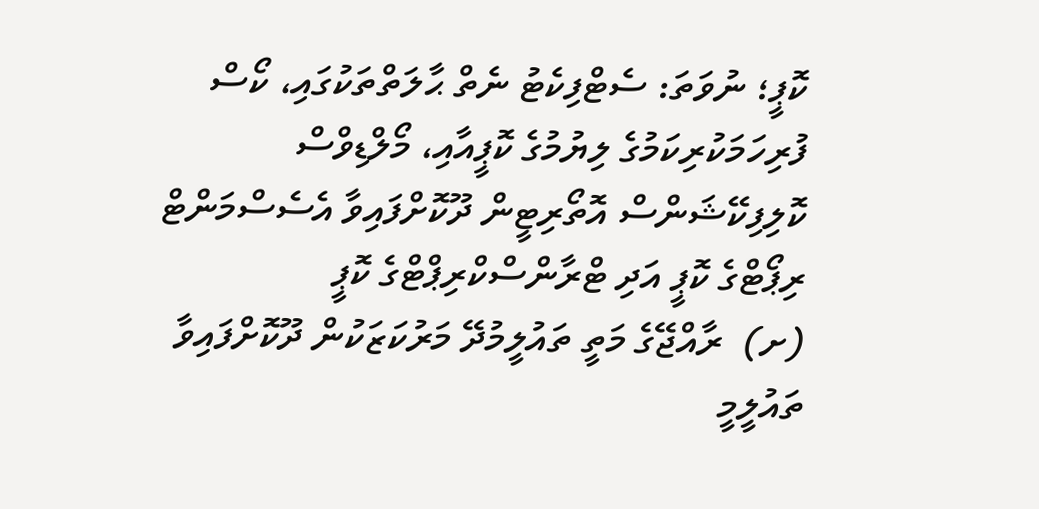ކޮޕީ؛ ނުވަތަ: ސެޓްފިކެޓު ނެތް ޙާލަތްތަކުގައި، ކޯސް ފުރިހަމަކުރިކަމުގެ ލިޔުމުގެ ކޮޕީއާއި، މޯލްޑިވްސް ކޮލިފިކޭޝަންސް އޮތޯރިޓީން ދޫކޮށްފައިވާ އެސެސްމަންޓް ރިޕޯޓްގެ ކޮޕީ އަދި ޓްރާންސްކްރިޕްޓްގެ ކޮޕީ
(ށ)  ރާއްޖޭގެ މަތީ ތައުލީމުދޭ މަރުކަޒަކުން ދޫކޮށްފައިވާ ތައުލީމީ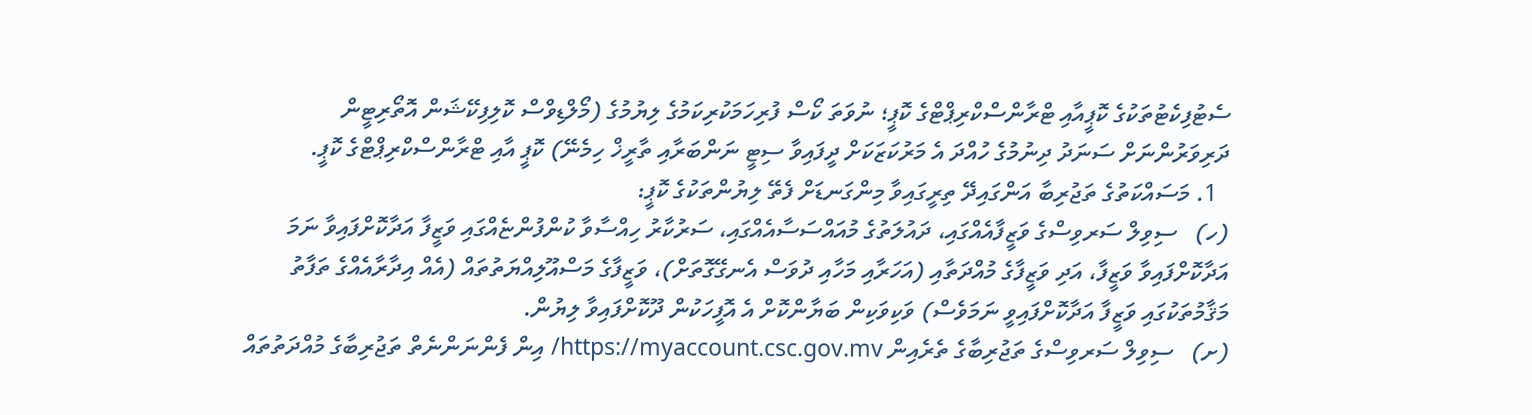ސެޓުފިކެޓުތަކުގެ ކޮޕީއާއި ޓްރާންސްކްރިޕްޓްގެ ކޮޕީ؛ ނުވަތަ ކޯސް ފުރިހަމަކުރިކަމުގެ ލިޔުމުގެ (މޯލްޑިވްސް ކޮލިފިކޭޝަން އޮތޯރިޓީން ދަރިވަރުންނަށް ސަނަދު ދިނުމުގެ ހުއްދަ އެ މަރުކަޒަކަށް ދީފައިވާ ސިޓީ ނަންބަރާއި ތާރީޚް ހިމެނޭ) ކޮޕީ އާއި ޓްރާންސްކްރިޕްޓްގެ ކޮޕީ.
  1. މަސައްކަތުގެ ތަޖުރިބާ އަންގައިދޭ ތިރީގައިވާ މިންގަނޑަށް ފެތޭ ލިޔުންތަކުގެ ކޮޕީ:
(ހ)   ސިވިލް ސަރވިސްގެ ވަޒީފާއެއްގައި، ދައުލަތުގެ މުއައްސަސާއެއްގައި، ސަރުކާރު ހިއްސާވާ ކުންފުންޏެއްގައި ވަޒީފާ އަދާކޮށްފައިވާ ނަމަ އަދާކޮށްފައިވާ ވަޒީފާ، އަދި ވަޒީފާގެ މުއްދަތާއި (އަހަރާއި މަހާއި ދުވަސް އެނގޭގޮތަށް)، ވަޒީފާގެ މަސްއޫލިއްޔަތުތައް (އެއް އިދާރާއެއްގެ ތަފާތު މަޤާމުތަކުގައި ވަޒީފާ އަދާކޮށްފައިވީ ނަމަވެސް) ވަކިވަކިން ބަޔާންކޮށް އެ އޮފީހަކުން ދޫކޮށްފައިވާ ލިޔުން.
(ށ)   ސިވިލް ސަރވިސްގެ ތަޖުރިބާގެ ތެރެއިން https://myaccount.csc.gov.mv/ އިން ފެންނަންނެތް ތަޖުރިބާގެ މުއްދަތުތައް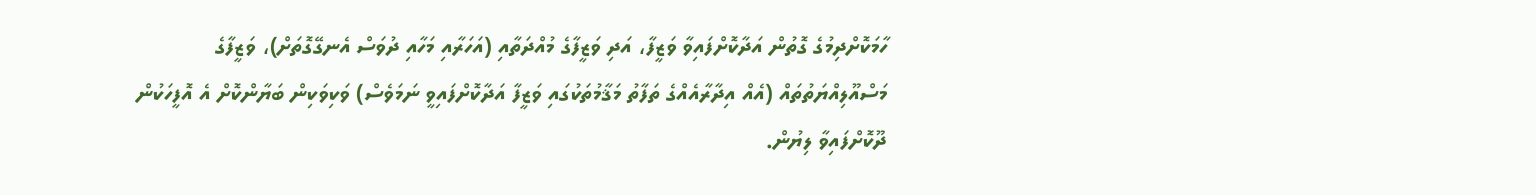ހާމަކޮށްދިމުގެ ގޮތުން އަދާކޮށްފައިވާ ވަޒީފާ، އަދި ވަޒީފާގެ މުއްދަތާއި (އަހަރާއި މަހާއި ދުވަސް އެނގޭގޮތަށް)، ވަޒީފާގެ މަސްއޫލިއްޔަތުތައް (އެއް އިދާރާއެއްގެ ތަފާތު މަޤާމުތަކުގައި ވަޒީފާ އަދާކޮށްފައިވީ ނަމަވެސް) ވަކިވަކިން ބަޔާންކޮށް އެ އޮފީހަކުން ދޫކޮށްފައިވާ ލިޔުން.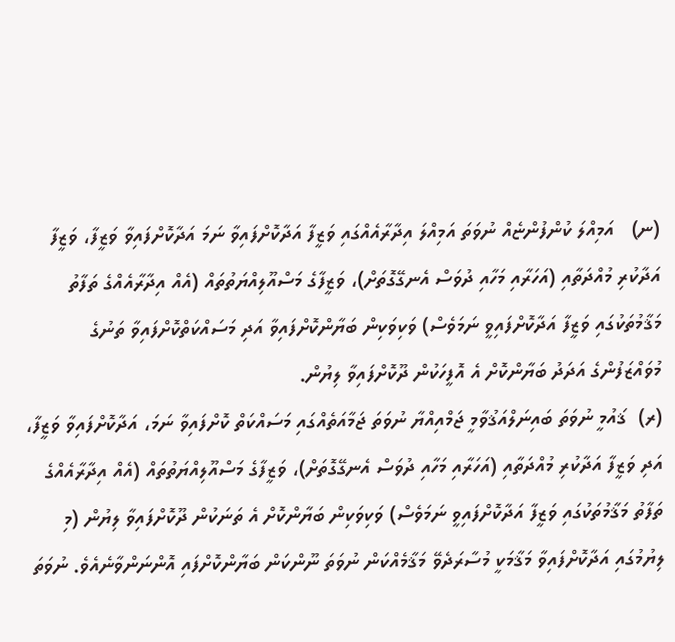(ނ)   އަމިއްލަ ކުންފުންޏެއް ނުވަތަ އަމިއްލަ އިދާރާއެއްގައި ވަޒީފާ އަދާކޮށްފައިވާ ނަމަ އަދާކޮށްފައިވާ ވަޒީފާ، ވަޒީފާ އަދާކުރި މުއްދަތާއި (އަހަރާއި މަހާއި ދުވަސް އެނގޭގޮތަށް)، ވަޒީފާގެ މަސްއޫލިއްޔަތުތައް (އެއް އިދާރާއެއްގެ ތަފާތު މަޤާމުތަކުގައި ވަޒީފާ އަދާކޮށްފައިވީ ނަމަވެސް) ވަކިވަކިން ބަޔާންކޮށްފައިވާ އަދި މަސައްކަތްކޮށްފައިވާ ތަނުގެ މުވައްޒަފުންގެ އަދަދު ބަޔާންކޮށް އެ އޮފީހަކުން ދޫކޮށްފައިވާ ލިޔުން.
(ރ)  ޤައުމީ ނުވަތަ ބައިނަލްއަޤުވާމީ ޖަމްއިއްޔާ ނުވަތަ ޖަމާއަތެއްގައި މަސައްކަތް ކޮށްފައިވާ ނަމަ، އަދާކޮށްފައިވާ ވަޒީފާ، އަދި ވަޒީފާ އަދާކުރި މުއްދަތާއި (އަހަރާއި މަހާއި ދުވަސް އެނގޭގޮތަށް)، ވަޒީފާގެ މަސްއޫލިއްޔަތުތައް (އެއް އިދާރާއެއްގެ ތަފާތު މަޤާމުތަކުގައި ވަޒީފާ އަދާކޮށްފައިވީ ނަމަވެސް) ވަކިވަކިން ބަޔާންކޮށް އެ ތަނަކުން ދޫކޮށްފައިވާ ލިޔުން (މި ލިޔުމުގައި އަދާކޮށްފައިވާ މަޤާމަކީ މުސާރަދެވޭ މަޤާމެއްކަން ނުވަތަ ނޫންކަން ބަޔާންކޮށްފައި އޮންނަންވާނެއެވެ. ނުވަތަ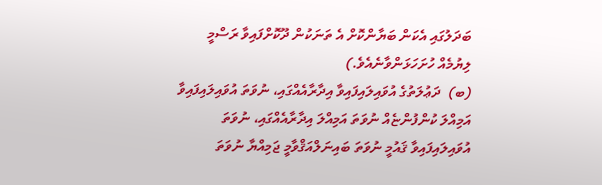ބަދަލުގައި އެކަން ބަޔާންކޮށް އެ ތަނަކުން ދޫކޮށްފައިވާ ރަސްމީ ލިޔުމެއް ހުށަހަޅަންވާނެއެވެ.)
(ބ)  ދަޢުލަތުގެ އުވައިލައިފައިވާ އިދާރާއެއްގައި، ނުވަތަ އުވައިލައިފައިވާ އަމިއްލަ ކުންފުންޏެއް ނުވަތަ އަމިއްލަ އިދާރާއެއްގައި، ނުވަތަ އުވައިލައިފައިވާ ޤައުމީ ނުވަތަ ބައިނަލްއަޤްވާމީ ޖަމިއްޔާ ނުވަތަ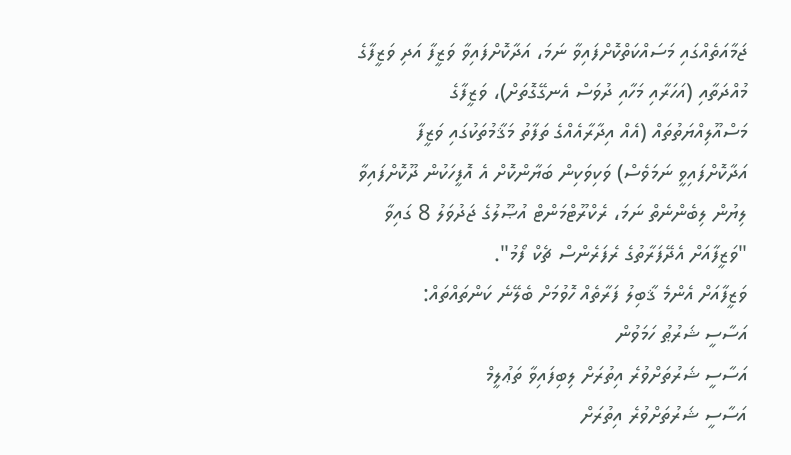ޖަމާއަތެއްގައި މަސައްކަތްކޮށްފައިވާ ނަމަ، އަދާކޮށްފައިވާ ވަޒީފާ އަދި ވަޒީފާގެ މުއްދަތާއި (އަހަރާއި މަހާއި ދުވަސް އެނގޭގޮތަށް)، ވަޒީފާގެ މަސްއޫލިއްޔަތުތައް (އެއް އިދާރާއެއްގެ ތަފާތު މަޤާމުތަކުގައި ވަޒީފާ އަދާކޮށްފައިވީ ނަމަވެސް) ވަކިވަކިން ބަޔާންކޮށް އެ އޮފީހަކުން ދޫކޮށްފައިވާ ލިޔުން ލިބެންނެތް ނަމަ، ރެކްރޫޓްމަންޓް އުޞޫލުގެ ޖަދުވަލު 8 ގައިވާ "ވަޒީފާއަށް އެދޭފަރާތުގެ ރެފަރެންސް ޗެކް ފޯމު".
ވަޒީފާއަށް އެންމެ ޤާބިލު ފަރާތެއް ހޮވުމަށް ބެލޭނެ ކަންތައްތައް:
އަސާސީ ޝަރުޠު ހަމަވުން
އަސާސީ ޝަރުތަށްވުރެ އިތުރަށް ލިބިފައިވާ ތަޢުލީމް
އަސާސީ ޝަރުތަށްވުރެ އިތުރަށް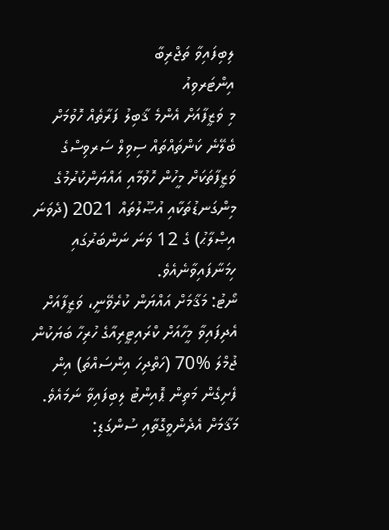ލިބިފައިވާ ތަޖްރިބާ
އިންޓަރވިއު
މި ވަޒީފާއަށް އެންމެ ޤާބިލު ފަރާތެއް ހޮވުމަށް ބެލޭނެ ކަންތައްތައް ސިވިލް ސަރވިސްގެ ވަޒީފާތަކަށް މީހުން ހޮވުމާއި އައްޔަންކުރުމުގެ މިންގަނޑުތަކާއި އުޞޫލުތައް 2021 (ދެވަނަ އިޞްލާޙު) ގެ 12 ވަނަ ނަންބަރުގައި ހިމަނާފައިވާނެއެވެ.
ނޯޓު: މަޤާމަށް އައްޔަން ކުރެވޭނީ، ވަޒީފާއަށް އެދިފައިވާ މީހާއަށް ކްރައިޓީރިއާގެ ހުރިހާ ބަޔަކުން ޖުމްލަ %70 (ހަތްދިހަ އިންސައްތަ) އިން ފެށިގެން މަތިން ޕޮއިންޓު ލިބިފައިވާ ނަމައެވެ.
މަޤާމަށް އެދެންވީގޮތާއި ސުންގަޑި: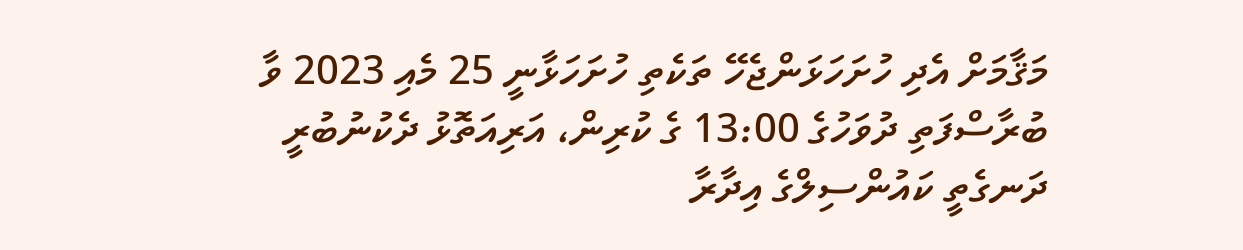މަޤާމަށް އެދި ހުށަހަޅަންޖެހޭ ތަކެތި ހުށަހަޅާނީ 25 މެއި 2023 ވާ ބުރާސްފަތި ދުވަހުގެ 13:00 ގެ ކުރިން، އަރިއަތޮޅު ދެކުނުބުރީ ދަނގެތީ ކައުންސިލްގެ އިދާރާ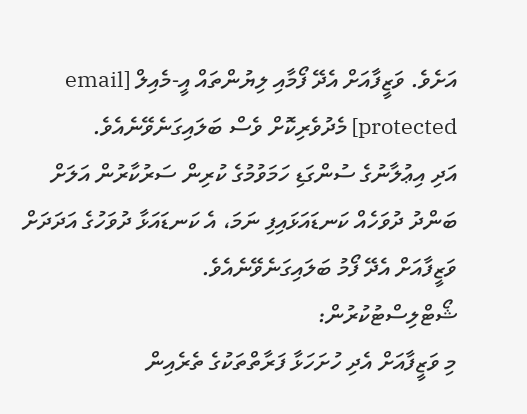އަށެވެ. ވަޒީފާއަށް އެދޭ ފޯމާއި ލިޔުންތައް އީ-މެއިލް [email protected] މެދުވެރިކޮށް ވެސް ބަލައިގަނެވޭނެއެވެ.
އަދި އިޢުލާނުގެ ސުންގަޑި ހަމަވުމުގެ ކުރިން ސަރުކާރުން އަލަށް ބަންދު ދުވަހެއް ކަނޑައަޅައިފި ނަމަ، އެ ކަނޑައަޅާ ދުވަހުގެ އަދަދަށް ވަޒީފާއަށް އެދޭ ފޯމު ބަލައިގަނެވޭނެއެވެ.
ޝޯޓްލިސްޓުކުރުން:
މި ވަޒީފާއަށް އެދި ހުށަހަޅާ ފަރާތްތަކުގެ ތެރެއިން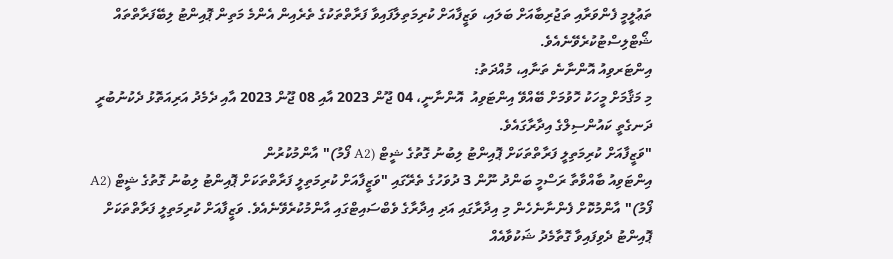ތަޢުލީމީ ފެންވަރާއި ތަޖުރިބާއަށް ބަލައި، ވަޒީފާއަށް ކުރިމަތިލާފައިވާ ފަރާތްތަކުގެ ތެރެއިން އެންމެ މަތިން ޕޮއިންޓު ލިބޭފަރާތްތައް ޝޯޓްލިސްޓުކުރެވޭނެއެވެ.
އިންޓަރވިއު އޮންނާނެ ތަނާއި، މުއްދަތު:
މި މަޤާމަށް މީހަކު ހޮވުމަށް ބޭއްވޭ އިންޓަވިއު  އޮންނާނީ، 04 ޖޫން 2023 އާއި 08 ޖޫން 2023 އާއި ދެމެދު އަރިއަތޮޅު ދެކުނުބުރީ ދަނގެތީ ކައުންސިލްގެ އިދާރާގައެވެ.
"ވަޒީފާއަށް ކުރިމަތިލީ ފަރާތްތަކަށް ޕޮއިންޓު ލިބުނު ގޮތުގެ ޝީޓް (A2 ފޯމު)" އާންމުކުރުން
އިންޓަވިއު ބާއްވާތާ ރަސްމީ ބަންދު ނޫން 3 ދުވަހުގެ ތެރޭގައި "ވަޒީފާއަށް ކުރިމަތިލީ ފަރާތްތަކަށް ޕޮއިންޓު ލިބުނު ގޮތުގެ ޝީޓް (A2 ފޯމު)" އާންމުކޮށް ފެންނާނެހެން މި އިދާރާގައި އަދި އިދާރާގެ ވެބްސައިޓްގައި އާންމުކުރެވޭނެއެވެ. ވަޒީފާއަށް ކުރިމަތިލީ ފަރާތްތަކަށް ޕޮއިންޓު ދެވިފައިވާ ގޮތާމެދު ޝަކުވާއެއް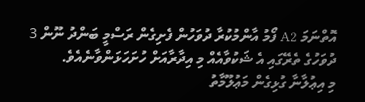އޮތްނަމަ A2 ފޯމު އާންމުކުރާ ދުވަހުން ފެށިގެން ރަސްމީ ބަންދު ނޫން 3 ދުވަހުގެ ތެރޭގައި އެ ޝަކުވާއެއް މި އިދާރާއަށް ހުށަހަޅަންވާނެއެވެ.
މި އިޢުލާނާ ގުޅިގެން މަޢުލޫމާތު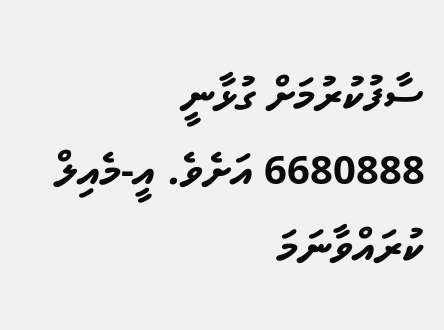ސާފުކުރުމަށް ގުޅާނީ 6680888 އަށެވެ. އީ-މެއިލް ކުރައްވާނަމަ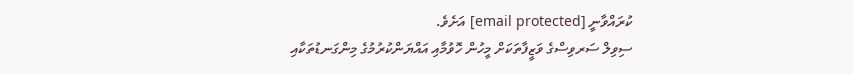ކުރައްވާނީ [email protected] އަށެވެ.
ސިވިލް ސަރވިސްގެ ވަޒީފާތަކަށް މީހުން ހޮވުމާއި އައްޔަންކުރުމުގެ މިންގަނޑުތަކާއި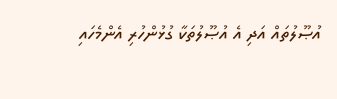އުޞޫލުތައް އަދި އެ އުޞޫލުތަކާ ގުޅުންހުރި އެންމެހައި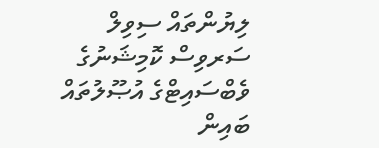ލިޔުންތައް ސިވިލް ސަރވިސް ކޮމިޝަނުގެ ވެބްސައިޓްގެ އުޞޫލުތައް ބައިން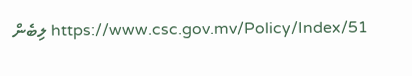https://www.csc.gov.mv/Policy/Index/51 ލިބެން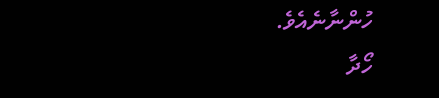ހުންނާނެއެވެ.
ހޯދާ